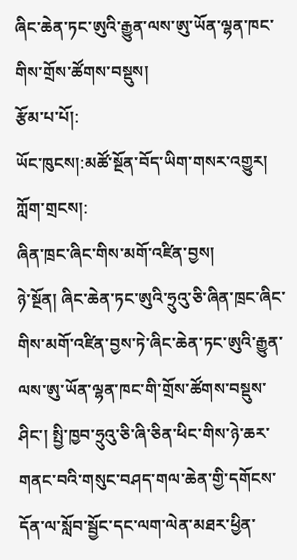ཞིང་ཆེན་ཏང་ཨུའི་རྒྱུན་ལས་ཨུ་ཡོན་ལྷན་ཁང་གིས་གྲོས་ཚོགས་བསྡུས།
རྩོམ་པ་པོ།:
ཡོང་ཁུངས།:མཚོ་སྔོན་བོད་ཡིག་གསར་འགྱུར།
ཀློག་གྲངས།:
ཞིན་ཁྲང་ཞིང་གིས་མགོ་འཛིན་བྱས།
ཉེ་སྔོན། ཞིང་ཆེན་ཏང་ཨུའི་ཧྲུའུ་ཅི་ཞིན་ཁྲང་ཞིང་གིས་མགོ་འཛིན་བྱས་ཏེ་ཞིང་ཆེན་ཏང་ཨུའི་རྒྱུན་ལས་ཨུ་ཡོན་ལྷན་ཁང་གི་གྲོས་ཚོགས་བསྡུས་ཤིང་། སྤྱི་ཁྱབ་ཧྲུའུ་ཅི་ཞི་ཅིན་ཕིང་གིས་ཉེ་ཆར་གནང་བའི་གསུང་བཤད་གལ་ཆེན་གྱི་དགོངས་དོན་ལ་སློབ་སྦྱོང་དང་ལག་ལེན་མཐར་ཕྱིན་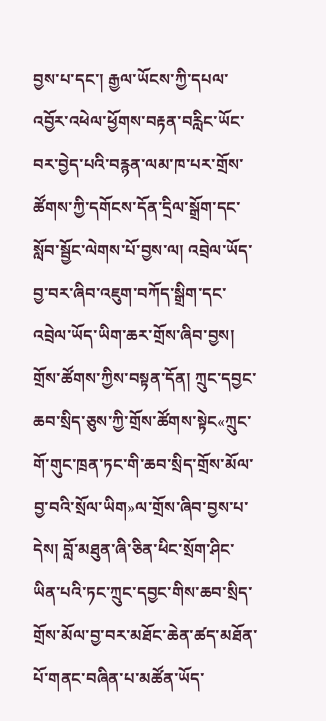བྱས་པ་དང་། རྒྱལ་ཡོངས་ཀྱི་དཔལ་འབྱོར་འཕེལ་ཕྱོགས་བརྟན་བརླིང་ཡོང་བར་བྱེད་པའི་བརྙན་ལམ་ཁ་པར་གྲོས་ཚོགས་ཀྱི་དགོངས་དོན་དྲིལ་སྒྲོག་དང་སློབ་སྦྱོང་ལེགས་པོ་བྱས་ལ། འབྲེལ་ཡོད་བྱ་བར་ཞིབ་འཇུག་བཀོད་སྒྲིག་དང་འབྲེལ་ཡོད་ཡིག་ཆར་གྲོས་ཞིབ་བྱས།
གྲོས་ཚོགས་ཀྱིས་བསྟན་དོན། ཀྲུང་དབྱང་ཆབ་སྲིད་ཅུས་ཀྱི་གྲོས་ཚོགས་སྟེང«ཀྲུང་གོ་གུང་ཁྲན་ཏང་གི་ཆབ་སྲིད་གྲོས་མོལ་བྱ་བའི་སྲོལ་ཡིག»ལ་གྲོས་ཞིབ་བྱས་པ་དེས། བློ་མཐུན་ཞི་ཅིན་ཕིང་སྲོག་ཤིང་ཡིན་པའི་ཏང་ཀྲུང་དབྱང་གིས་ཆབ་སྲིད་གྲོས་མོལ་བྱ་བར་མཐོང་ཆེན་ཚད་མཐོན་པོ་གནང་བཞིན་པ་མཚོན་ཡོད་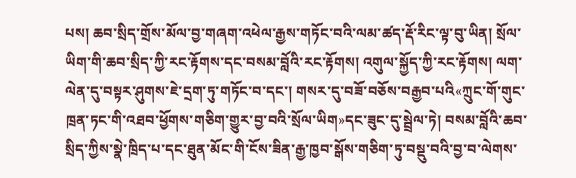པས། ཆབ་སྲིད་གྲོས་མོལ་བྱ་གཞག་འཕེལ་རྒྱས་གཏོང་བའི་ལམ་ཚད་རྡོ་རིང་ལྟ་བུ་ཡིན། སྲོལ་ཡིག་གི་ཆབ་སྲིད་ཀྱི་རང་རྟོགས་དང་བསམ་བློའི་རང་རྟོགས། འགུལ་སྐྱོད་ཀྱི་རང་རྟོགས། ལག་ལེན་དུ་བསྟར་ཤུགས་ཇེ་དྲག་ཏུ་གཏོང་བ་དང་། གསར་དུ་བཟོ་བཅོས་བརྒྱབ་པའི«ཀྲུང་གོ་གུང་ཁྲན་ཏང་གི་འཐབ་ཕྱོགས་གཅིག་གྱུར་བྱ་བའི་སྲོལ་ཡིག»དང་ཟུང་དུ་སྦྲེལ་ཏེ། བསམ་བློའི་ཆབ་སྲིད་ཀྱིས་སྣེ་ཁྲིད་པ་དང་ཐུན་མོང་གི་ངོས་ཟིན་རྒྱ་ཁྱབ་སྒོས་གཅིག་ཏུ་བསྡུ་བའི་བྱ་བ་ལེགས་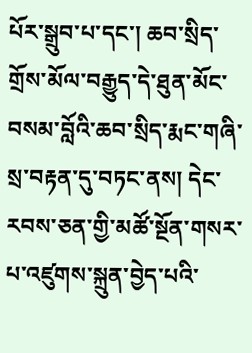པོར་སྒྲུབ་པ་དང་། ཆབ་སྲིད་གྲོས་མོལ་བརྒྱུད་དེ་ཐུན་མོང་བསམ་བློའི་ཆབ་སྲིད་རྨང་གཞི་སྲ་བརྟན་དུ་བཏང་ནས། དེང་རབས་ཅན་གྱི་མཚོ་སྔོན་གསར་པ་འཛུགས་སྐྲུན་བྱེད་པའི་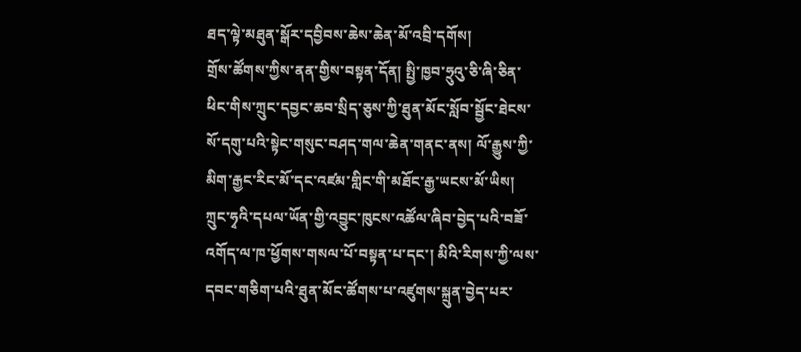ཐད་ལྟེ་མཐུན་སྒོར་དབྱིབས་ཆེས་ཆེན་མོ་འབྲི་དགོས།
གྲོས་ཚོགས་ཀྱིས་ནན་གྱིས་བསྟན་དོན། སྤྱི་ཁྱབ་ཧྲུའུ་ཅི་ཞི་ཅིན་ཕིང་གིས་ཀྲུང་དབྱང་ཆབ་སྲིད་ཅུས་ཀྱི་ཐུན་མོང་སློབ་སྦྱོང་ཐེངས་སོ་དགུ་པའི་སྟེང་གསུང་བཤད་གལ་ཆེན་གནང་ནས། ལོ་རྒྱུས་ཀྱི་མིག་རྒྱང་རིང་མོ་དང་འཛམ་གླིང་གི་མཐོང་རྒྱ་ཡངས་མོ་ཡིས། ཀྲུང་ཧྭའི་དཔལ་ཡོན་གྱི་འབྱུང་ཁུངས་འཚོལ་ཞིབ་བྱེད་པའི་བཟོ་འགོད་ལ་ཁ་ཕྱོགས་གསལ་པོ་བསྟན་པ་དང་། མིའི་རིགས་ཀྱི་ལས་དབང་གཅིག་པའི་ཐུན་མོང་ཚོགས་པ་འཛུགས་སྐྲུན་བྱེད་པར་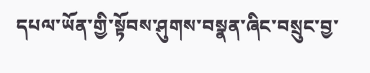དཔལ་ཡོན་གྱི་སྟོབས་ཤུགས་བསྣན་ཞིང་བསྲུང་བྱ་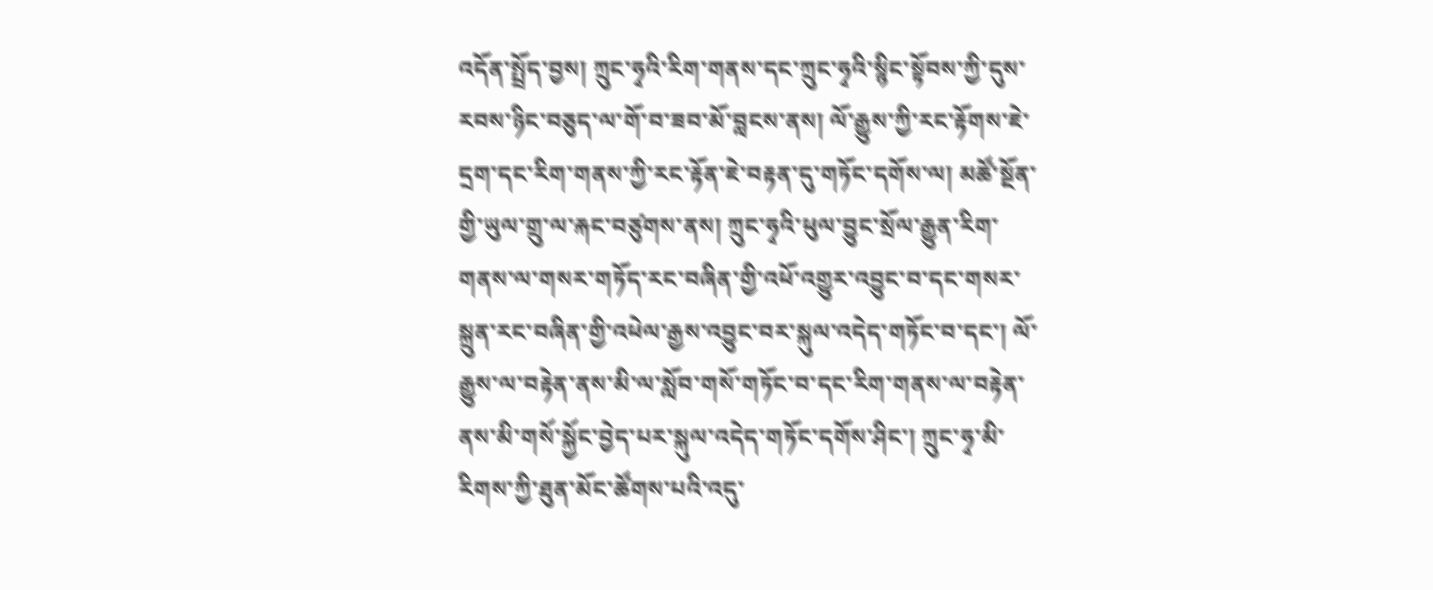འདོན་སྤྲོད་བྱས། ཀྲུང་ཧྭའི་རིག་གནས་དང་ཀྲུང་ཧྭའི་སྙིང་སྟོབས་ཀྱི་དུས་རབས་ཉིང་བཅུད་ལ་གོ་བ་ཟབ་མོ་བླངས་ནས། ལོ་རྒྱུས་ཀྱི་རང་རྟོགས་ཇེ་དྲག་དང་རིག་གནས་ཀྱི་རང་རྟོན་ཇེ་བརྟན་དུ་གཏོང་དགོས་ལ། མཚོ་སྔོན་གྱི་ཡུལ་གྲུ་ལ་རྐང་བཙུགས་ནས། ཀྲུང་ཧྭའི་ཕུལ་བྱུང་སྲོལ་རྒྱུན་རིག་གནས་ལ་གསར་གཏོད་རང་བཞིན་གྱི་འཕོ་འགྱུར་འབྱུང་བ་དང་གསར་སྐྲུན་རང་བཞིན་གྱི་འཕེལ་རྒྱས་འབྱུང་བར་སྐུལ་འདེད་གཏོང་བ་དང་། ལོ་རྒྱུས་ལ་བརྟེན་ནས་མི་ལ་སློབ་གསོ་གཏོང་བ་དང་རིག་གནས་ལ་བརྟེན་ནས་མི་གསོ་སྐྱོང་བྱེད་པར་སྐུལ་འདེད་གཏོང་དགོས་ཤིང་། ཀྲུང་ཧྭ་མི་རིགས་ཀྱི་ཐུན་མོང་ཚོགས་པའི་འདུ་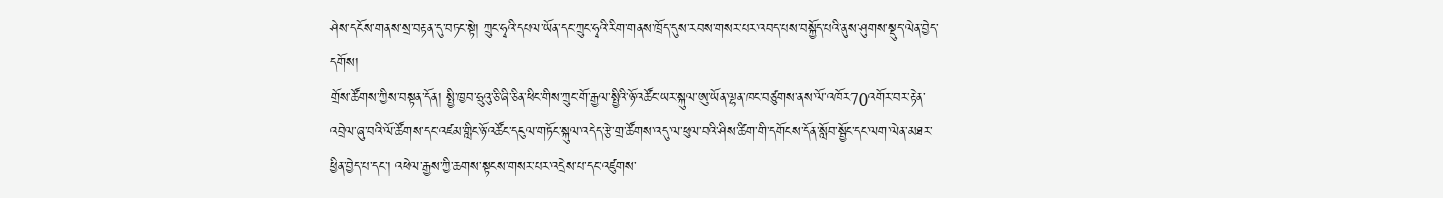ཤེས་དངོས་གནས་སྲ་བརྟན་དུ་བཏང་སྟེ། ཀྲུང་ཧྭའི་དཔལ་ཡོན་དང་ཀྲུང་ཧྭའི་རིག་གནས་ཁྲོད་དུས་རབས་གསར་པར་འབད་པས་བསྐྱོད་པའི་ནུས་ཤུགས་སྡུད་ལེན་བྱེད་དགོས།
གྲོས་ཚོགས་ཀྱིས་བསྟན་དོན། སྤྱི་ཁྱབ་ཧྲུའུ་ཅི་ཞི་ཅིན་ཕིང་གིས་ཀྲུང་གོ་རྒྱལ་སྤྱིའི་ཉོ་འཚོང་ཡར་སྐུལ་ཨུ་ཡོན་ལྷན་ཁང་བཙུགས་ནས་ལོ་འཁོར70འགོར་བར་རྟེན་འབྲེལ་ཞུ་བའི་ལོ་ཚོགས་དང་འཛམ་གླིང་ཉོ་འཚོང་དངུལ་གཏོང་སྐུལ་འདེད་རྩེ་གྲ་ཚོགས་འདུ་ལ་ཕུལ་བའི་ཤིས་ཚིག་གི་དགོངས་དོན་སློབ་སྦྱོང་དང་ལག་ལེན་མཐར་ཕྱིན་བྱེད་པ་དང་། འཕེལ་རྒྱས་ཀྱི་ཆགས་སྟངས་གསར་པར་འདྲེས་པ་དང་འཛུགས་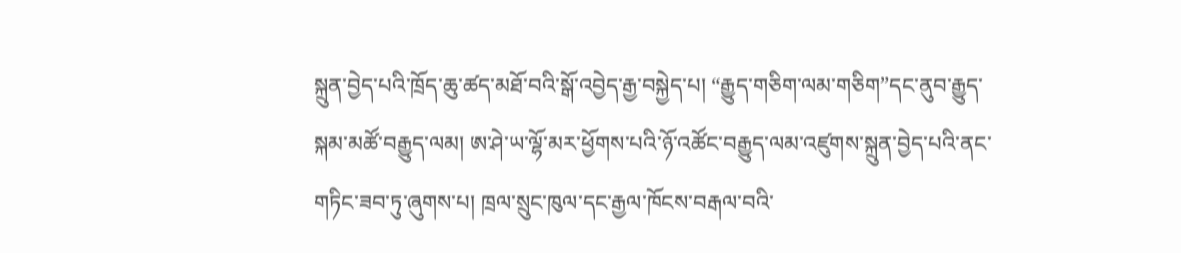སྐྲུན་བྱེད་པའི་ཁྲོད་ཆུ་ཚད་མཐོ་བའི་སྒོ་འབྱེད་རྒྱ་བསྐྱེད་པ། “རྒྱུད་གཅིག་ལམ་གཅིག”དང་ནུབ་རྒྱུད་སྐམ་མཚོ་བརྒྱུད་ལམ། ཨ་ཤེ་ཡ་ལྷོ་མར་ཕྱོགས་པའི་ཉོ་འཚོང་བརྒྱུད་ལམ་འཛུགས་སྐྲུན་བྱེད་པའི་ནང་གཏིང་ཟབ་ཏུ་ཞུགས་པ། ཁྲལ་སྲུང་ཁུལ་དང་རྒྱལ་ཁོངས་བརྒལ་བའི་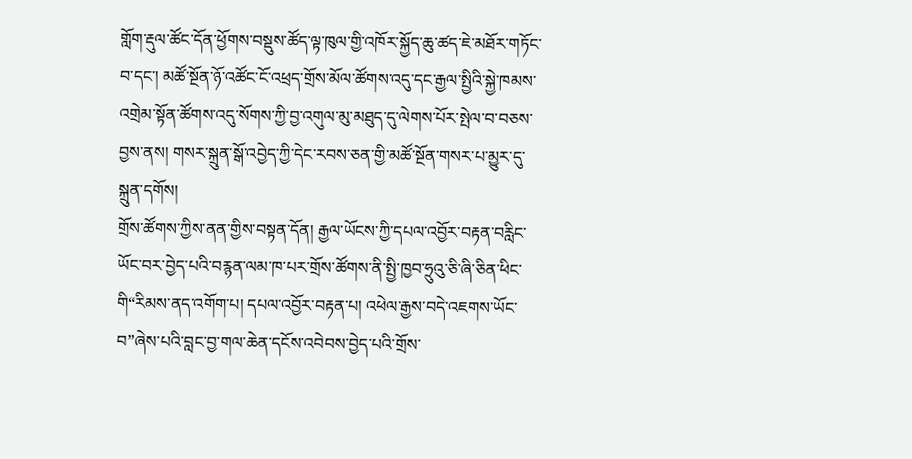གློག་རྡུལ་ཚོང་དོན་ཕྱོགས་བསྡུས་ཚོད་ལྟ་ཁུལ་གྱི་འཁོར་སྐྱོད་ཆུ་ཚད་ཇེ་མཐོར་གཏོང་བ་དང་། མཚོ་སྔོན་ཉོ་འཚོང་ངོ་འཕྲད་གྲོས་མོལ་ཚོགས་འདུ་དང་རྒྱལ་སྤྱིའི་སྐྱེ་ཁམས་འགྲེམ་སྟོན་ཚོགས་འདུ་སོགས་ཀྱི་བྱ་འགུལ་མུ་མཐུད་དུ་ལེགས་པོར་སྤེལ་བ་བཅས་བྱས་ནས། གསར་སྐྲུན་སྒོ་འབྱེད་ཀྱི་དེང་རབས་ཅན་གྱི་མཚོ་སྔོན་གསར་པ་མྱུར་དུ་སྐྲུན་དགོས།
གྲོས་ཚོགས་ཀྱིས་ནན་གྱིས་བསྟན་དོན། རྒྱལ་ཡོངས་ཀྱི་དཔལ་འབྱོར་བརྟན་བརླིང་ཡོང་བར་བྱེད་པའི་བརྙན་ལམ་ཁ་པར་གྲོས་ཚོགས་ནི་སྤྱི་ཁྱབ་ཧྲུའུ་ཅི་ཞི་ཅིན་ཕིང་གི“རིམས་ནད་འགོག་པ། དཔལ་འབྱོར་བརྟན་པ། འཕེལ་རྒྱས་བདེ་འཇགས་ཡོང་བ”ཞེས་པའི་བླང་བྱ་གལ་ཆེན་དངོས་འབེབས་བྱེད་པའི་གྲོས་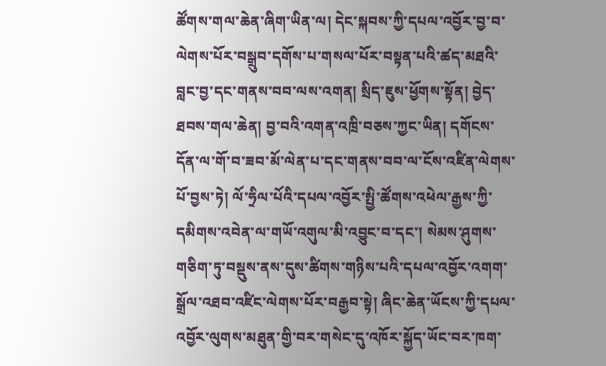ཚོགས་གལ་ཆེན་ཞིག་ཡིན་ལ། དེང་སྐབས་ཀྱི་དཔལ་འབྱོར་བྱ་བ་ལེགས་པོར་བསྒྲུབ་དགོས་པ་གསལ་པོར་བསྟན་པའི་ཚད་མཐའི་བླང་བྱ་དང་གནས་བབ་ལས་འགན། སྲིད་ཇུས་ཕྱོགས་སྟོན། བྱེད་ཐབས་གལ་ཆེན། བྱ་བའི་འགན་འཁྲི་བཅས་ཀྱང་ཡིན། དགོངས་དོན་ལ་གོ་བ་ཟབ་མོ་ལེན་པ་དང་གནས་བབ་ལ་ངོས་འཛིན་ལེགས་པོ་བྱས་ཏེ། ལོ་ཧྲིལ་པོའི་དཔལ་འབྱོར་སྤྱི་ཚོགས་འཕེལ་རྒྱས་ཀྱི་དམིགས་འབེན་ལ་གཡོ་འགུལ་མི་འབྱུང་བ་དང་། སེམས་ཤུགས་གཅིག་ཏུ་བསྡུས་ནས་དུས་ཚིགས་གཉིས་པའི་དཔལ་འབྱོར་འགག་སྒྲོལ་འཐབ་འཛིང་ལེགས་པོར་བརྒྱབ་སྟེ། ཞིང་ཆེན་ཡོངས་ཀྱི་དཔལ་འབྱོར་ལུགས་མཐུན་གྱི་བར་གསེང་དུ་འཁོར་སྐྱོད་ཡོང་བར་ཁག་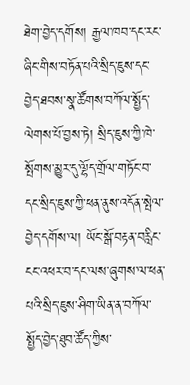ཐེག་བྱེད་དགོས། རྒྱལ་ཁབ་དང་རང་ཞིང་གིས་བཏོན་པའི་སྲིད་ཇུས་དང་བྱེད་ཐབས་སྣ་ཚོགས་བཀོལ་སྤྱོད་ལེགས་པོ་བྱས་ཏེ། སྲིད་ཇུས་ཀྱི་ཁེ་སྤོགས་མྱུར་དུ་ལྷོད་གྲོལ་གཏོང་བ་དང་སྲིད་ཇུས་ཀྱི་ཕན་ནུས་འདོན་སྤེལ་བྱེད་དགོས་ལ། ཡོང་སྒོ་བརྟན་བརླིང་ངང་འཕར་བ་དང་ལས་ཞུགས་ལ་ཕན་པའི་སྲིད་ཇུས་ཤིག་ཡིན་ན་བཀོལ་སྤྱོད་བྱེད་ཐུབ་ཚོད་ཀྱིས་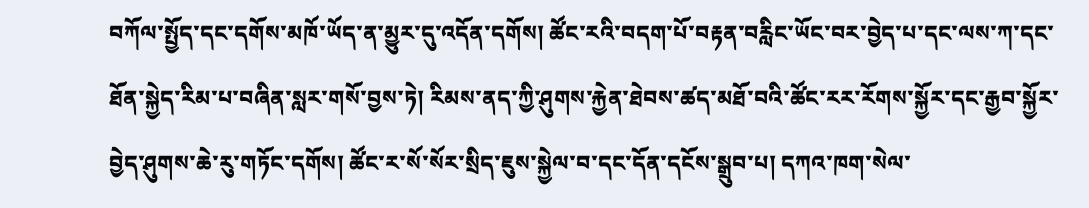བཀོལ་སྤྱོད་དང་དགོས་མཁོ་ཡོད་ན་མྱུར་དུ་འདོན་དགོས། ཚོང་རའི་བདག་པོ་བརྟན་བརླིང་ཡོང་བར་བྱེད་པ་དང་ལས་ཀ་དང་ཐོན་སྐྱེད་རིམ་པ་བཞིན་སླར་གསོ་བྱས་ཏེ། རིམས་ནད་ཀྱི་ཤུགས་རྐྱེན་ཐེབས་ཚད་མཐོ་བའི་ཚོང་རར་རོགས་སྐྱོར་དང་རྒྱབ་སྐྱོར་བྱེད་ཤུགས་ཆེ་རུ་གཏོང་དགོས། ཚོང་ར་སོ་སོར་སྲིད་ཇུས་སྐྱེལ་བ་དང་དོན་དངོས་སྒྲུབ་པ། དཀའ་ཁག་སེལ་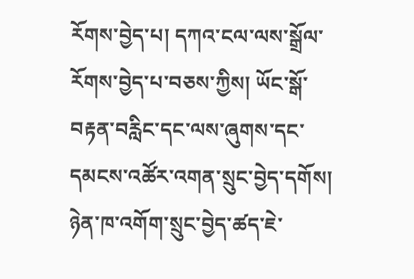རོགས་བྱེད་པ། དཀའ་ངལ་ལས་སྒྲོལ་རོགས་བྱེད་པ་བཅས་ཀྱིས། ཡོང་སྒོ་བརྟན་བརླིང་དང་ལས་ཞུགས་དང་དམངས་འཚོར་འགན་སྲུང་བྱེད་དགོས། ཉེན་ཁ་འགོག་སྲུང་བྱེད་ཚད་ཇེ་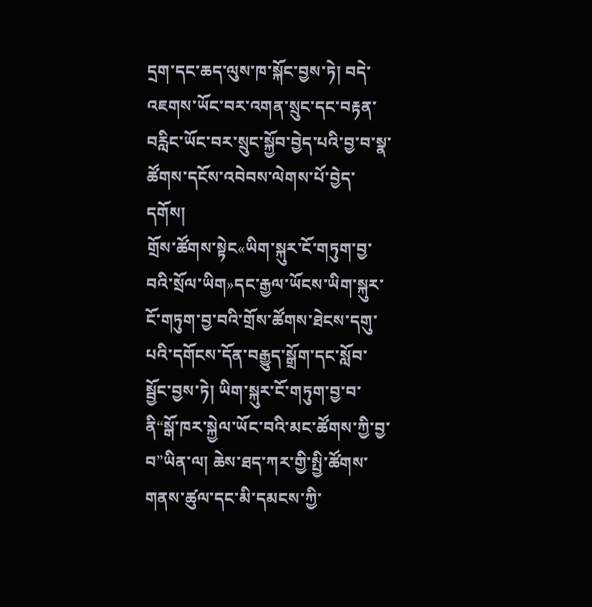དྲག་དང་ཆད་ལུས་ཁ་སྐོང་བྱས་ཏེ། བདེ་འཇགས་ཡོང་བར་འགན་སྲུང་དང་བརྟན་བརླིང་ཡོང་བར་སྲུང་སྐྱོབ་བྱེད་པའི་བྱ་བ་སྣ་ཚོགས་དངོས་འབེབས་ལེགས་པོ་བྱེད་དགོས།
གྲོས་ཚོགས་སྟེང«ཡིག་སྐུར་ངོ་གཏུག་བྱ་བའི་སྲོལ་ཡིག»དང་རྒྱལ་ཡོངས་ཡིག་སྐུར་ངོ་གཏུག་བྱ་བའི་གྲོས་ཚོགས་ཐེངས་དགུ་པའི་དགོངས་དོན་བརྒྱུད་སྒྲོག་དང་སློབ་སྦྱོང་བྱས་ཏེ། ཡིག་སྐུར་ངོ་གཏུག་བྱ་བ་ནི“སྒོ་ཁར་སྐྱེལ་ཡོང་བའི་མང་ཚོགས་ཀྱི་བྱ་བ”ཡིན་ལ། ཆེས་ཐད་ཀར་གྱི་སྤྱི་ཚོགས་གནས་ཚུལ་དང་མི་དམངས་ཀྱི་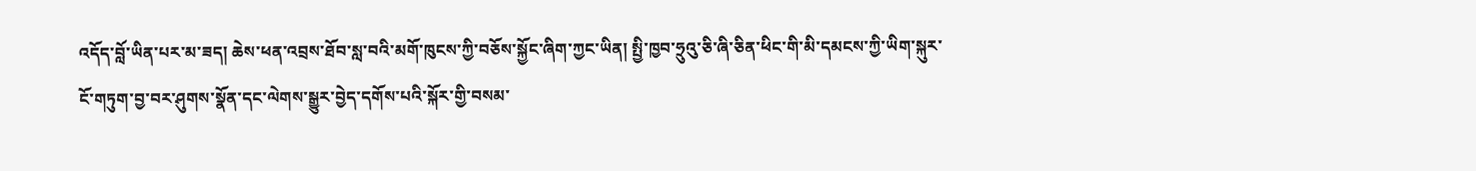འདོད་བློ་ཡིན་པར་མ་ཟད། ཆེས་ཕན་འབྲས་ཐོབ་སླ་བའི་མགོ་ཁུངས་ཀྱི་བཅོས་སྐྱོང་ཞིག་ཀྱང་ཡིན། སྤྱི་ཁྱབ་ཧྲུའུ་ཅི་ཞི་ཅིན་ཕིང་གི་མི་དམངས་ཀྱི་ཡིག་སྐུར་ངོ་གཏུག་བྱ་བར་ཤུགས་སྣོན་དང་ལེགས་སྒྱུར་བྱེད་དགོས་པའི་སྐོར་གྱི་བསམ་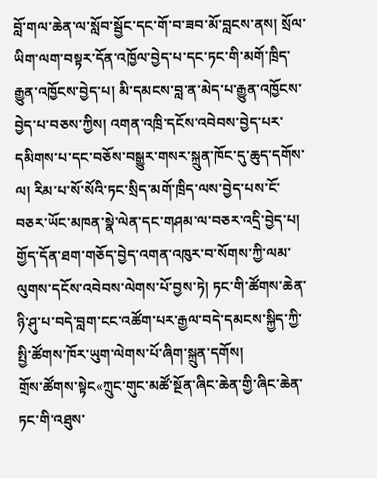བློ་གལ་ཆེན་ལ་སློབ་སྦྱོང་དང་གོ་བ་ཟབ་མོ་བླངས་ནས། སྲོལ་ཡིག་ལག་བསྟར་དོན་འཁྱོལ་བྱེད་པ་དང་ཏང་གི་མགོ་ཁྲིད་རྒྱུན་འཁྱོངས་བྱེད་པ། མི་དམངས་བླ་ན་མེད་པ་རྒྱུན་འཁྱོངས་བྱེད་པ་བཅས་ཀྱིས། འགན་འཁྲི་དངོས་འབེབས་བྱེད་པར་དམིགས་པ་དང་བཅོས་བསྒྱུར་གསར་སྐྲུན་ཁོང་དུ་ཆུད་དགོས་ལ། རིམ་པ་སོ་སོའི་ཏང་སྲིད་མགོ་ཁྲིད་ལས་བྱེད་པས་ངོ་བཅར་ཡོང་མཁན་སྣེ་ལེན་དང་གཤམ་ལ་བཅར་འདྲི་བྱེད་པ། གྱོད་དོན་ཐག་གཅོད་བྱེད་འགན་འཁུར་བ་སོགས་ཀྱི་ལམ་ལུགས་དངོས་འབེབས་ལེགས་པོ་བྱས་ཏེ། ཏང་གི་ཚོགས་ཆེན་ཉི་ཤུ་པ་བདེ་བླག་ངང་འཚོག་པར་རྒྱལ་བདེ་དམངས་སྐྱིད་ཀྱི་སྤྱི་ཚོགས་ཁོར་ཡུག་ལེགས་པོ་ཞིག་སྐྲུན་དགོས།
གྲོས་ཚོགས་སྟེང«ཀྲུང་གུང་མཚོ་སྔོན་ཞིང་ཆེན་གྱི་ཞིང་ཆེན་ཏང་གི་འཐུས་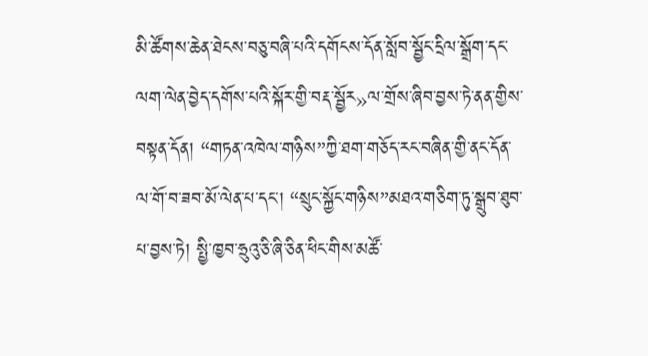མི་ཚོགས་ཆེན་ཐེངས་བཅུ་བཞི་པའི་དགོངས་དོན་སློབ་སྦྱོང་དྲིལ་སྒྲོག་དང་ལག་ལེན་བྱེད་དགོས་པའི་སྐོར་གྱི་བརྡ་སྦྱོར»ལ་གྲོས་ཞིབ་བྱས་ཏེ་ནན་གྱིས་བསྟན་དོན། “གཏན་འཁེལ་གཉིས”ཀྱི་ཐག་གཅོད་རང་བཞིན་གྱི་ནང་དོན་ལ་གོ་བ་ཟབ་མོ་ལེན་པ་དང་། “སྲུང་སྐྱོང་གཉིས”མཐའ་གཅིག་ཏུ་སྒྲུབ་ཐུབ་པ་བྱས་ཏེ། སྤྱི་ཁྱབ་ཧྲུའུ་ཅི་ཞི་ཅིན་ཕིང་གིས་མཚོ་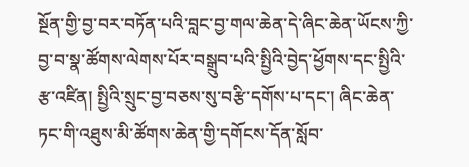སྔོན་གྱི་བྱ་བར་བཏོན་པའི་བླང་བྱ་གལ་ཆེན་དེ་ཞིང་ཆེན་ཡོངས་ཀྱི་བྱ་བ་སྣ་ཚོགས་ལེགས་པོར་བསྒྲུབ་པའི་སྤྱིའི་བྱེད་ཕྱོགས་དང་སྤྱིའི་རྩ་འཛིན། སྤྱིའི་སྲུང་བྱ་བཅས་སུ་བརྩི་དགོས་པ་དང་། ཞིང་ཆེན་ཏང་གི་འཐུས་མི་ཚོགས་ཆེན་གྱི་དགོངས་དོན་སློབ་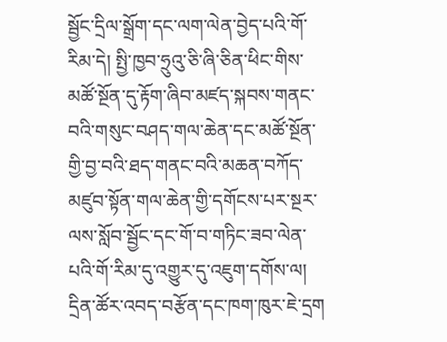སྦྱོང་དྲིལ་སྒྲོག་དང་ལག་ལེན་བྱེད་པའི་གོ་རིམ་དེ། སྤྱི་ཁྱབ་ཧྲུའུ་ཅི་ཞི་ཅིན་ཕིང་གིས་མཚོ་སྔོན་དུ་རྟོག་ཞིབ་མཛད་སྐབས་གནང་བའི་གསུང་བཤད་གལ་ཆེན་དང་མཚོ་སྔོན་གྱི་བྱ་བའི་ཐད་གནང་བའི་མཆན་བཀོད་མཛུབ་སྟོན་གལ་ཆེན་གྱི་དགོངས་པར་སྔར་ལས་སློབ་སྦྱོང་དང་གོ་བ་གཏིང་ཟབ་ལེན་པའི་གོ་རིམ་དུ་འགྱུར་དུ་འཇུག་དགོས་ལ། དྲིན་ཚོར་འབད་བརྩོན་དང་ཁག་ཁུར་ཇེ་དྲག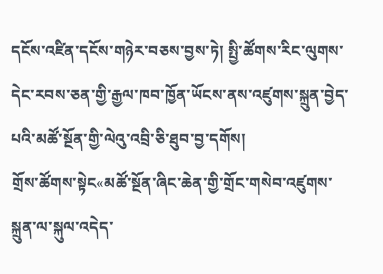དངོས་འཛིན་དངོས་གཉེར་བཅས་བྱས་ཏེ། སྤྱི་ཚོགས་རིང་ལུགས་དེང་རབས་ཅན་གྱི་རྒྱལ་ཁབ་ཁྱོན་ཡོངས་ནས་འཛུགས་སྐྲུན་བྱེད་པའི་མཚོ་སྔོན་གྱི་ལེའུ་འབྲི་ཅི་ཐུབ་བྱ་དགོས།
གྲོས་ཚོགས་སྟེང«མཚོ་སྔོན་ཞིང་ཆེན་གྱི་གྲོང་གསེབ་འཛུགས་སྐྲུན་ལ་སྐུལ་འདེད་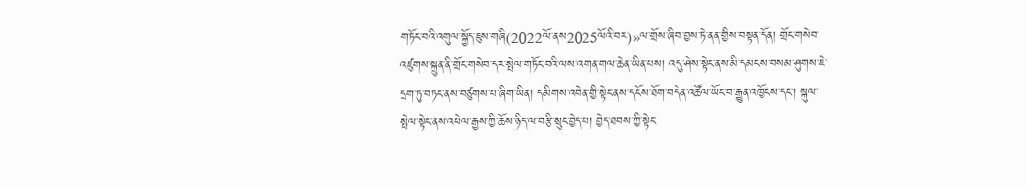གཏོང་བའི་འགུལ་སྐྱོད་ཇུས་གཞི(2022ལོ་ནས2025ལོའི་བར)»ལ་གྲོས་ཞིབ་བྱས་ཏེ་ནན་གྱིས་བསྟན་དོན། གྲོང་གསེབ་འཛུགས་སྐྲུན་ནི་གྲོང་གསེབ་དར་སྤེལ་གཏོང་བའི་ལས་འགན་གལ་ཆེན་ཡིན་པས། འདུ་ཤེས་སྟེང་ནས་མི་དམངས་བསམ་ཤུགས་ཇེ་དྲག་ཏུ་བཏང་ནས་བཙུགས་པ་ཞིག་ཡིན། དམིགས་འབེན་གྱི་སྟེང་ནས་དངོས་ཐོག་བདེན་འཚོལ་ཡོང་བ་རྒྱུན་འཁྱོངས་དང་། སྐུལ་སྤེལ་སྟེང་ནས་འཕེལ་རྒྱས་ཀྱི་ཆོས་ཉིད་ལ་བརྩི་སྲུང་བྱེད་པ། བྱེད་ཐབས་ཀྱི་སྟེང་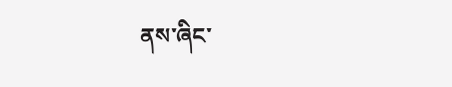ནས་ཞིང་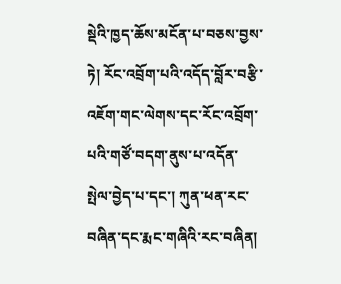སྡེའི་ཁྱད་ཆོས་མངོན་པ་བཅས་བྱས་ཏེ། རོང་འབྲོག་པའི་འདོད་བློར་བརྩི་འཇོག་གང་ལེགས་དང་རོང་འབྲོག་པའི་གཙོ་བདག་ནུས་པ་འདོན་སྤེལ་བྱེད་པ་དང་། ཀུན་ཕན་རང་བཞིན་དང་རྨང་གཞིའི་རང་བཞིན།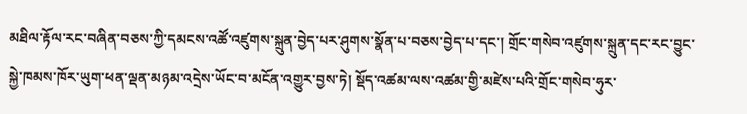མཐིལ་རྟོལ་རང་བཞིན་བཅས་ཀྱི་དམངས་འཚོ་འཛུགས་སྐྲུན་བྱེད་པར་ཤུགས་སྣོན་པ་བཅས་བྱེད་པ་དང་། གྲོང་གསེབ་འཛུགས་སྐྲུན་དང་རང་བྱུང་སྐྱེ་ཁམས་ཁོར་ཡུག་ཕན་ལྡན་མཉམ་འདྲེས་ཡོང་བ་མངོན་འགྱུར་བྱས་ཏེ། སྡོད་འཚམ་ལས་འཚམ་གྱི་མཛེས་པའི་གྲོང་གསེབ་ཧུར་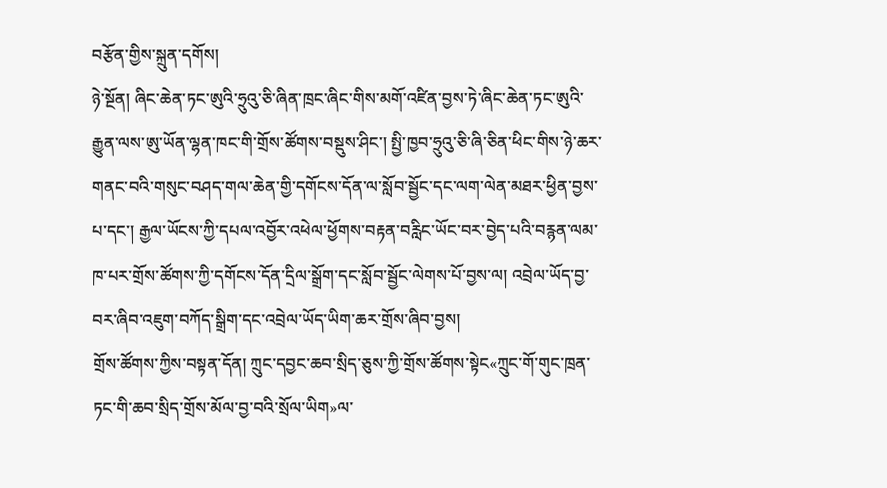བརྩོན་གྱིས་སྐྲུན་དགོས།
ཉེ་སྔོན། ཞིང་ཆེན་ཏང་ཨུའི་ཧྲུའུ་ཅི་ཞིན་ཁྲང་ཞིང་གིས་མགོ་འཛིན་བྱས་ཏེ་ཞིང་ཆེན་ཏང་ཨུའི་རྒྱུན་ལས་ཨུ་ཡོན་ལྷན་ཁང་གི་གྲོས་ཚོགས་བསྡུས་ཤིང་། སྤྱི་ཁྱབ་ཧྲུའུ་ཅི་ཞི་ཅིན་ཕིང་གིས་ཉེ་ཆར་གནང་བའི་གསུང་བཤད་གལ་ཆེན་གྱི་དགོངས་དོན་ལ་སློབ་སྦྱོང་དང་ལག་ལེན་མཐར་ཕྱིན་བྱས་པ་དང་། རྒྱལ་ཡོངས་ཀྱི་དཔལ་འབྱོར་འཕེལ་ཕྱོགས་བརྟན་བརླིང་ཡོང་བར་བྱེད་པའི་བརྙན་ལམ་ཁ་པར་གྲོས་ཚོགས་ཀྱི་དགོངས་དོན་དྲིལ་སྒྲོག་དང་སློབ་སྦྱོང་ལེགས་པོ་བྱས་ལ། འབྲེལ་ཡོད་བྱ་བར་ཞིབ་འཇུག་བཀོད་སྒྲིག་དང་འབྲེལ་ཡོད་ཡིག་ཆར་གྲོས་ཞིབ་བྱས།
གྲོས་ཚོགས་ཀྱིས་བསྟན་དོན། ཀྲུང་དབྱང་ཆབ་སྲིད་ཅུས་ཀྱི་གྲོས་ཚོགས་སྟེང«ཀྲུང་གོ་གུང་ཁྲན་ཏང་གི་ཆབ་སྲིད་གྲོས་མོལ་བྱ་བའི་སྲོལ་ཡིག»ལ་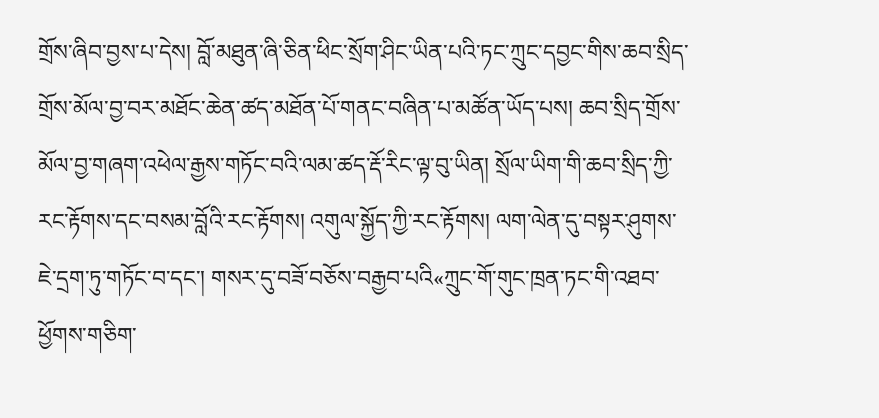གྲོས་ཞིབ་བྱས་པ་དེས། བློ་མཐུན་ཞི་ཅིན་ཕིང་སྲོག་ཤིང་ཡིན་པའི་ཏང་ཀྲུང་དབྱང་གིས་ཆབ་སྲིད་གྲོས་མོལ་བྱ་བར་མཐོང་ཆེན་ཚད་མཐོན་པོ་གནང་བཞིན་པ་མཚོན་ཡོད་པས། ཆབ་སྲིད་གྲོས་མོལ་བྱ་གཞག་འཕེལ་རྒྱས་གཏོང་བའི་ལམ་ཚད་རྡོ་རིང་ལྟ་བུ་ཡིན། སྲོལ་ཡིག་གི་ཆབ་སྲིད་ཀྱི་རང་རྟོགས་དང་བསམ་བློའི་རང་རྟོགས། འགུལ་སྐྱོད་ཀྱི་རང་རྟོགས། ལག་ལེན་དུ་བསྟར་ཤུགས་ཇེ་དྲག་ཏུ་གཏོང་བ་དང་། གསར་དུ་བཟོ་བཅོས་བརྒྱབ་པའི«ཀྲུང་གོ་གུང་ཁྲན་ཏང་གི་འཐབ་ཕྱོགས་གཅིག་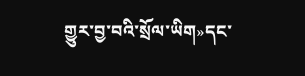གྱུར་བྱ་བའི་སྲོལ་ཡིག»དང་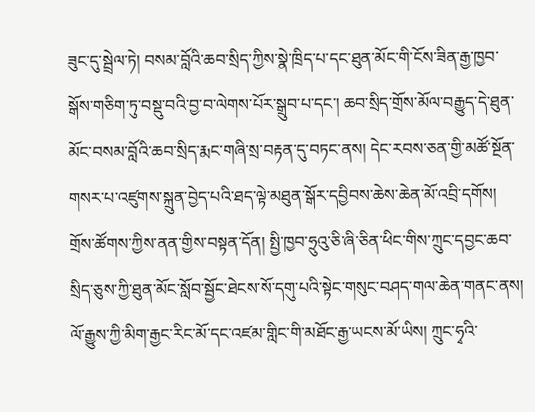ཟུང་དུ་སྦྲེལ་ཏེ། བསམ་བློའི་ཆབ་སྲིད་ཀྱིས་སྣེ་ཁྲིད་པ་དང་ཐུན་མོང་གི་ངོས་ཟིན་རྒྱ་ཁྱབ་སྒོས་གཅིག་ཏུ་བསྡུ་བའི་བྱ་བ་ལེགས་པོར་སྒྲུབ་པ་དང་། ཆབ་སྲིད་གྲོས་མོལ་བརྒྱུད་དེ་ཐུན་མོང་བསམ་བློའི་ཆབ་སྲིད་རྨང་གཞི་སྲ་བརྟན་དུ་བཏང་ནས། དེང་རབས་ཅན་གྱི་མཚོ་སྔོན་གསར་པ་འཛུགས་སྐྲུན་བྱེད་པའི་ཐད་ལྟེ་མཐུན་སྒོར་དབྱིབས་ཆེས་ཆེན་མོ་འབྲི་དགོས།
གྲོས་ཚོགས་ཀྱིས་ནན་གྱིས་བསྟན་དོན། སྤྱི་ཁྱབ་ཧྲུའུ་ཅི་ཞི་ཅིན་ཕིང་གིས་ཀྲུང་དབྱང་ཆབ་སྲིད་ཅུས་ཀྱི་ཐུན་མོང་སློབ་སྦྱོང་ཐེངས་སོ་དགུ་པའི་སྟེང་གསུང་བཤད་གལ་ཆེན་གནང་ནས། ལོ་རྒྱུས་ཀྱི་མིག་རྒྱང་རིང་མོ་དང་འཛམ་གླིང་གི་མཐོང་རྒྱ་ཡངས་མོ་ཡིས། ཀྲུང་ཧྭའི་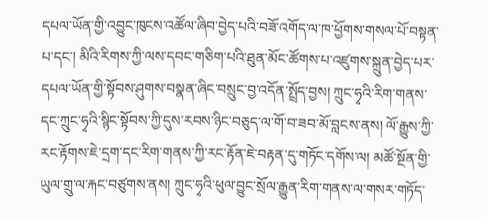དཔལ་ཡོན་གྱི་འབྱུང་ཁུངས་འཚོལ་ཞིབ་བྱེད་པའི་བཟོ་འགོད་ལ་ཁ་ཕྱོགས་གསལ་པོ་བསྟན་པ་དང་། མིའི་རིགས་ཀྱི་ལས་དབང་གཅིག་པའི་ཐུན་མོང་ཚོགས་པ་འཛུགས་སྐྲུན་བྱེད་པར་དཔལ་ཡོན་གྱི་སྟོབས་ཤུགས་བསྣན་ཞིང་བསྲུང་བྱ་འདོན་སྤྲོད་བྱས། ཀྲུང་ཧྭའི་རིག་གནས་དང་ཀྲུང་ཧྭའི་སྙིང་སྟོབས་ཀྱི་དུས་རབས་ཉིང་བཅུད་ལ་གོ་བ་ཟབ་མོ་བླངས་ནས། ལོ་རྒྱུས་ཀྱི་རང་རྟོགས་ཇེ་དྲག་དང་རིག་གནས་ཀྱི་རང་རྟོན་ཇེ་བརྟན་དུ་གཏོང་དགོས་ལ། མཚོ་སྔོན་གྱི་ཡུལ་གྲུ་ལ་རྐང་བཙུགས་ནས། ཀྲུང་ཧྭའི་ཕུལ་བྱུང་སྲོལ་རྒྱུན་རིག་གནས་ལ་གསར་གཏོད་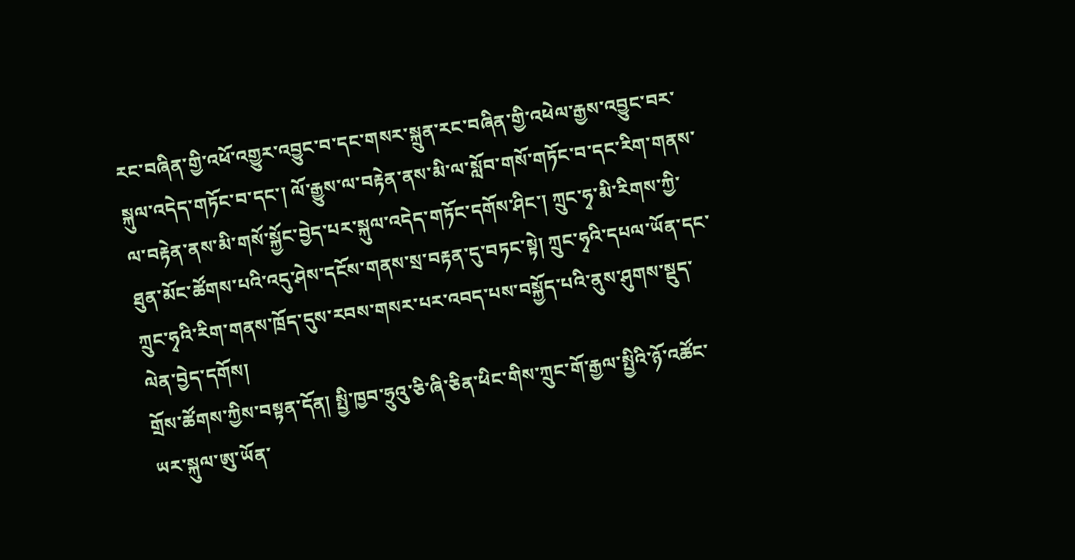རང་བཞིན་གྱི་འཕོ་འགྱུར་འབྱུང་བ་དང་གསར་སྐྲུན་རང་བཞིན་གྱི་འཕེལ་རྒྱས་འབྱུང་བར་སྐུལ་འདེད་གཏོང་བ་དང་། ལོ་རྒྱུས་ལ་བརྟེན་ནས་མི་ལ་སློབ་གསོ་གཏོང་བ་དང་རིག་གནས་ལ་བརྟེན་ནས་མི་གསོ་སྐྱོང་བྱེད་པར་སྐུལ་འདེད་གཏོང་དགོས་ཤིང་། ཀྲུང་ཧྭ་མི་རིགས་ཀྱི་ཐུན་མོང་ཚོགས་པའི་འདུ་ཤེས་དངོས་གནས་སྲ་བརྟན་དུ་བཏང་སྟེ། ཀྲུང་ཧྭའི་དཔལ་ཡོན་དང་ཀྲུང་ཧྭའི་རིག་གནས་ཁྲོད་དུས་རབས་གསར་པར་འབད་པས་བསྐྱོད་པའི་ནུས་ཤུགས་སྡུད་ལེན་བྱེད་དགོས།
གྲོས་ཚོགས་ཀྱིས་བསྟན་དོན། སྤྱི་ཁྱབ་ཧྲུའུ་ཅི་ཞི་ཅིན་ཕིང་གིས་ཀྲུང་གོ་རྒྱལ་སྤྱིའི་ཉོ་འཚོང་ཡར་སྐུལ་ཨུ་ཡོན་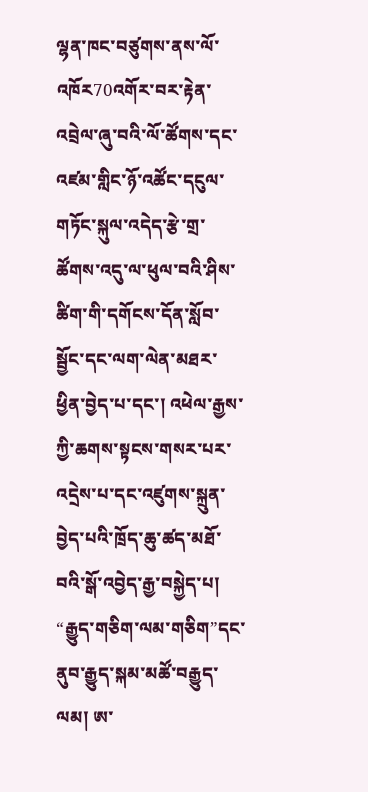ལྷན་ཁང་བཙུགས་ནས་ལོ་འཁོར70འགོར་བར་རྟེན་འབྲེལ་ཞུ་བའི་ལོ་ཚོགས་དང་འཛམ་གླིང་ཉོ་འཚོང་དངུལ་གཏོང་སྐུལ་འདེད་རྩེ་གྲ་ཚོགས་འདུ་ལ་ཕུལ་བའི་ཤིས་ཚིག་གི་དགོངས་དོན་སློབ་སྦྱོང་དང་ལག་ལེན་མཐར་ཕྱིན་བྱེད་པ་དང་། འཕེལ་རྒྱས་ཀྱི་ཆགས་སྟངས་གསར་པར་འདྲེས་པ་དང་འཛུགས་སྐྲུན་བྱེད་པའི་ཁྲོད་ཆུ་ཚད་མཐོ་བའི་སྒོ་འབྱེད་རྒྱ་བསྐྱེད་པ། “རྒྱུད་གཅིག་ལམ་གཅིག”དང་ནུབ་རྒྱུད་སྐམ་མཚོ་བརྒྱུད་ལམ། ཨ་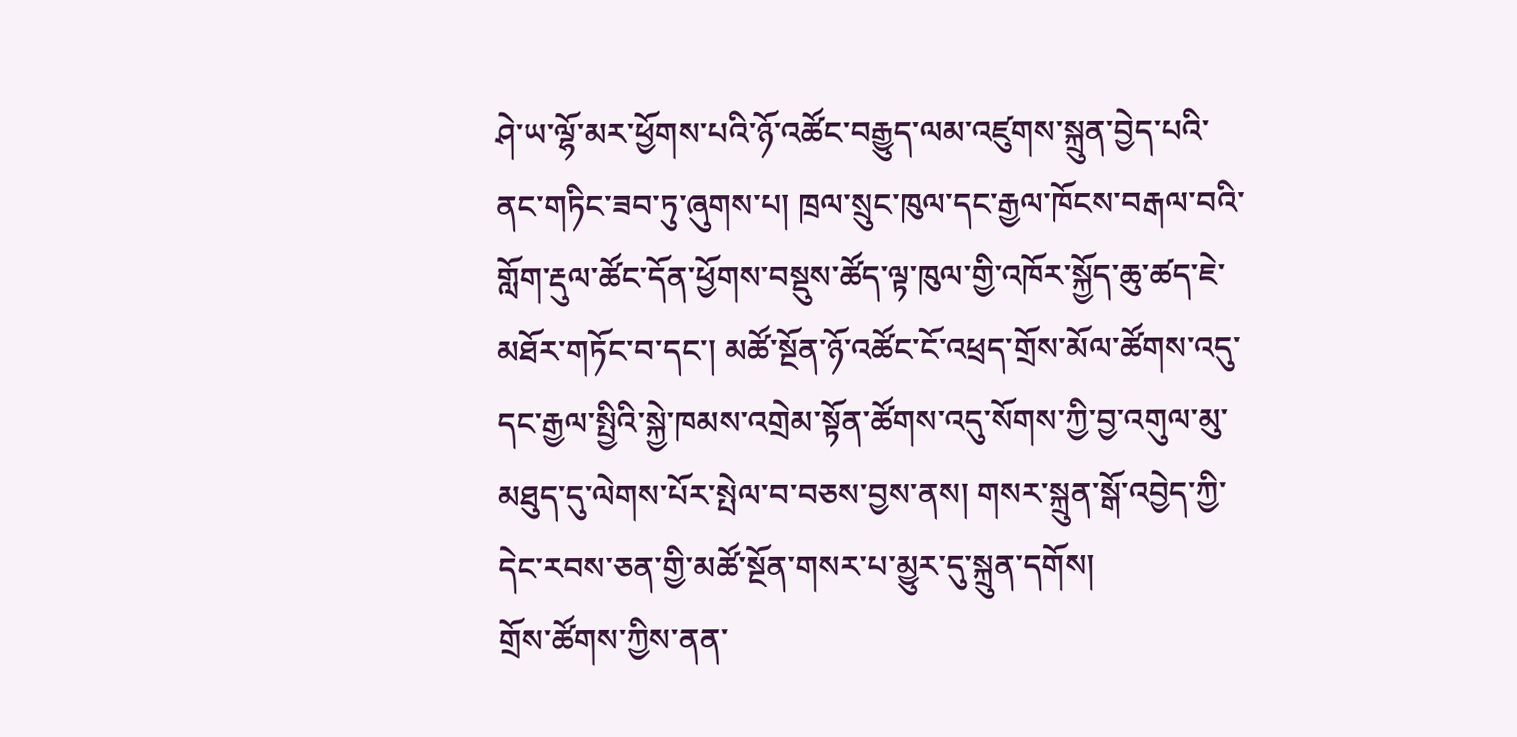ཤེ་ཡ་ལྷོ་མར་ཕྱོགས་པའི་ཉོ་འཚོང་བརྒྱུད་ལམ་འཛུགས་སྐྲུན་བྱེད་པའི་ནང་གཏིང་ཟབ་ཏུ་ཞུགས་པ། ཁྲལ་སྲུང་ཁུལ་དང་རྒྱལ་ཁོངས་བརྒལ་བའི་གློག་རྡུལ་ཚོང་དོན་ཕྱོགས་བསྡུས་ཚོད་ལྟ་ཁུལ་གྱི་འཁོར་སྐྱོད་ཆུ་ཚད་ཇེ་མཐོར་གཏོང་བ་དང་། མཚོ་སྔོན་ཉོ་འཚོང་ངོ་འཕྲད་གྲོས་མོལ་ཚོགས་འདུ་དང་རྒྱལ་སྤྱིའི་སྐྱེ་ཁམས་འགྲེམ་སྟོན་ཚོགས་འདུ་སོགས་ཀྱི་བྱ་འགུལ་མུ་མཐུད་དུ་ལེགས་པོར་སྤེལ་བ་བཅས་བྱས་ནས། གསར་སྐྲུན་སྒོ་འབྱེད་ཀྱི་དེང་རབས་ཅན་གྱི་མཚོ་སྔོན་གསར་པ་མྱུར་དུ་སྐྲུན་དགོས།
གྲོས་ཚོགས་ཀྱིས་ནན་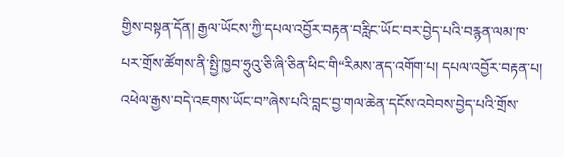གྱིས་བསྟན་དོན། རྒྱལ་ཡོངས་ཀྱི་དཔལ་འབྱོར་བརྟན་བརླིང་ཡོང་བར་བྱེད་པའི་བརྙན་ལམ་ཁ་པར་གྲོས་ཚོགས་ནི་སྤྱི་ཁྱབ་ཧྲུའུ་ཅི་ཞི་ཅིན་ཕིང་གི“རིམས་ནད་འགོག་པ། དཔལ་འབྱོར་བརྟན་པ། འཕེལ་རྒྱས་བདེ་འཇགས་ཡོང་བ”ཞེས་པའི་བླང་བྱ་གལ་ཆེན་དངོས་འབེབས་བྱེད་པའི་གྲོས་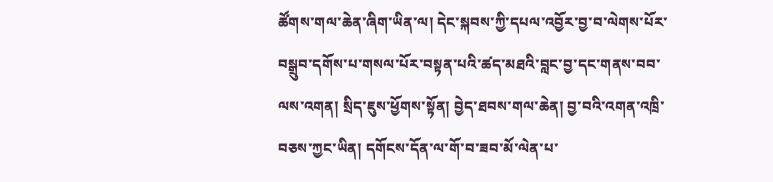ཚོགས་གལ་ཆེན་ཞིག་ཡིན་ལ། དེང་སྐབས་ཀྱི་དཔལ་འབྱོར་བྱ་བ་ལེགས་པོར་བསྒྲུབ་དགོས་པ་གསལ་པོར་བསྟན་པའི་ཚད་མཐའི་བླང་བྱ་དང་གནས་བབ་ལས་འགན། སྲིད་ཇུས་ཕྱོགས་སྟོན། བྱེད་ཐབས་གལ་ཆེན། བྱ་བའི་འགན་འཁྲི་བཅས་ཀྱང་ཡིན། དགོངས་དོན་ལ་གོ་བ་ཟབ་མོ་ལེན་པ་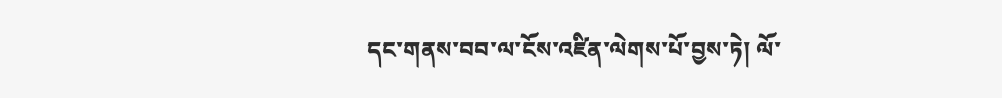དང་གནས་བབ་ལ་ངོས་འཛིན་ལེགས་པོ་བྱས་ཏེ། ལོ་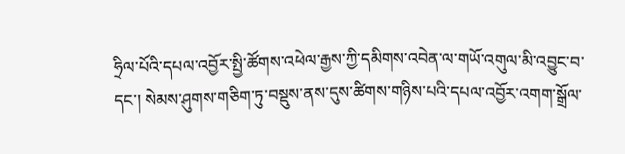ཧྲིལ་པོའི་དཔལ་འབྱོར་སྤྱི་ཚོགས་འཕེལ་རྒྱས་ཀྱི་དམིགས་འབེན་ལ་གཡོ་འགུལ་མི་འབྱུང་བ་དང་། སེམས་ཤུགས་གཅིག་ཏུ་བསྡུས་ནས་དུས་ཚིགས་གཉིས་པའི་དཔལ་འབྱོར་འགག་སྒྲོལ་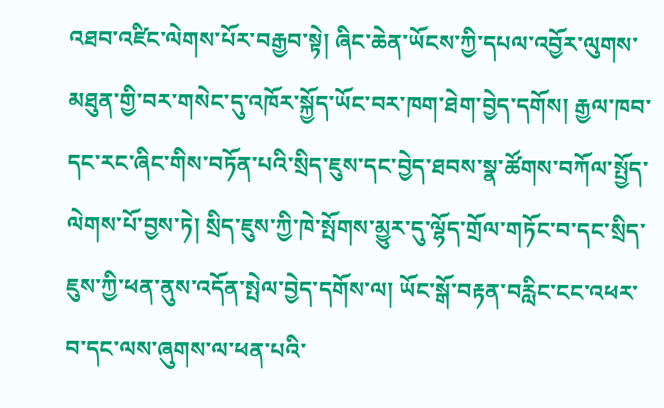འཐབ་འཛིང་ལེགས་པོར་བརྒྱབ་སྟེ། ཞིང་ཆེན་ཡོངས་ཀྱི་དཔལ་འབྱོར་ལུགས་མཐུན་གྱི་བར་གསེང་དུ་འཁོར་སྐྱོད་ཡོང་བར་ཁག་ཐེག་བྱེད་དགོས། རྒྱལ་ཁབ་དང་རང་ཞིང་གིས་བཏོན་པའི་སྲིད་ཇུས་དང་བྱེད་ཐབས་སྣ་ཚོགས་བཀོལ་སྤྱོད་ལེགས་པོ་བྱས་ཏེ། སྲིད་ཇུས་ཀྱི་ཁེ་སྤོགས་མྱུར་དུ་ལྷོད་གྲོལ་གཏོང་བ་དང་སྲིད་ཇུས་ཀྱི་ཕན་ནུས་འདོན་སྤེལ་བྱེད་དགོས་ལ། ཡོང་སྒོ་བརྟན་བརླིང་ངང་འཕར་བ་དང་ལས་ཞུགས་ལ་ཕན་པའི་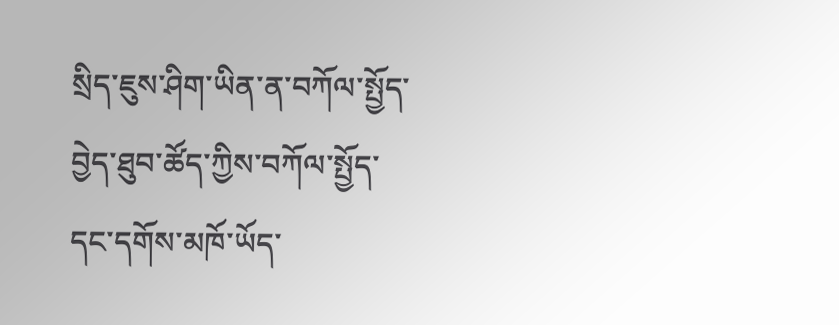སྲིད་ཇུས་ཤིག་ཡིན་ན་བཀོལ་སྤྱོད་བྱེད་ཐུབ་ཚོད་ཀྱིས་བཀོལ་སྤྱོད་དང་དགོས་མཁོ་ཡོད་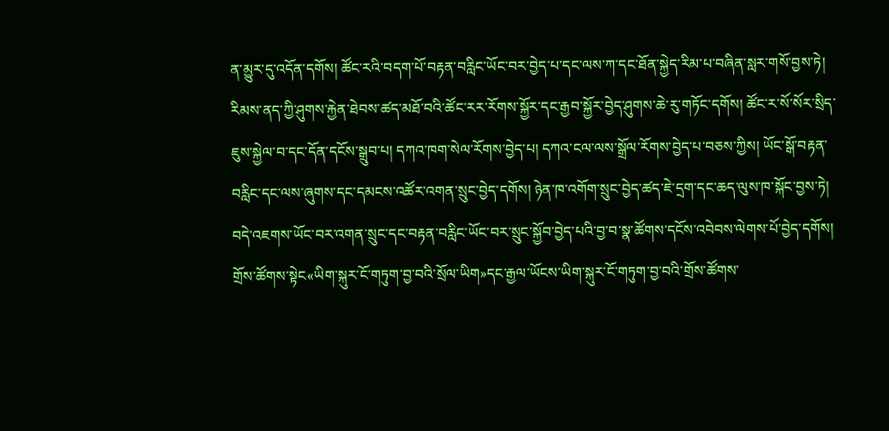ན་མྱུར་དུ་འདོན་དགོས། ཚོང་རའི་བདག་པོ་བརྟན་བརླིང་ཡོང་བར་བྱེད་པ་དང་ལས་ཀ་དང་ཐོན་སྐྱེད་རིམ་པ་བཞིན་སླར་གསོ་བྱས་ཏེ། རིམས་ནད་ཀྱི་ཤུགས་རྐྱེན་ཐེབས་ཚད་མཐོ་བའི་ཚོང་རར་རོགས་སྐྱོར་དང་རྒྱབ་སྐྱོར་བྱེད་ཤུགས་ཆེ་རུ་གཏོང་དགོས། ཚོང་ར་སོ་སོར་སྲིད་ཇུས་སྐྱེལ་བ་དང་དོན་དངོས་སྒྲུབ་པ། དཀའ་ཁག་སེལ་རོགས་བྱེད་པ། དཀའ་ངལ་ལས་སྒྲོལ་རོགས་བྱེད་པ་བཅས་ཀྱིས། ཡོང་སྒོ་བརྟན་བརླིང་དང་ལས་ཞུགས་དང་དམངས་འཚོར་འགན་སྲུང་བྱེད་དགོས། ཉེན་ཁ་འགོག་སྲུང་བྱེད་ཚད་ཇེ་དྲག་དང་ཆད་ལུས་ཁ་སྐོང་བྱས་ཏེ། བདེ་འཇགས་ཡོང་བར་འགན་སྲུང་དང་བརྟན་བརླིང་ཡོང་བར་སྲུང་སྐྱོབ་བྱེད་པའི་བྱ་བ་སྣ་ཚོགས་དངོས་འབེབས་ལེགས་པོ་བྱེད་དགོས།
གྲོས་ཚོགས་སྟེང«ཡིག་སྐུར་ངོ་གཏུག་བྱ་བའི་སྲོལ་ཡིག»དང་རྒྱལ་ཡོངས་ཡིག་སྐུར་ངོ་གཏུག་བྱ་བའི་གྲོས་ཚོགས་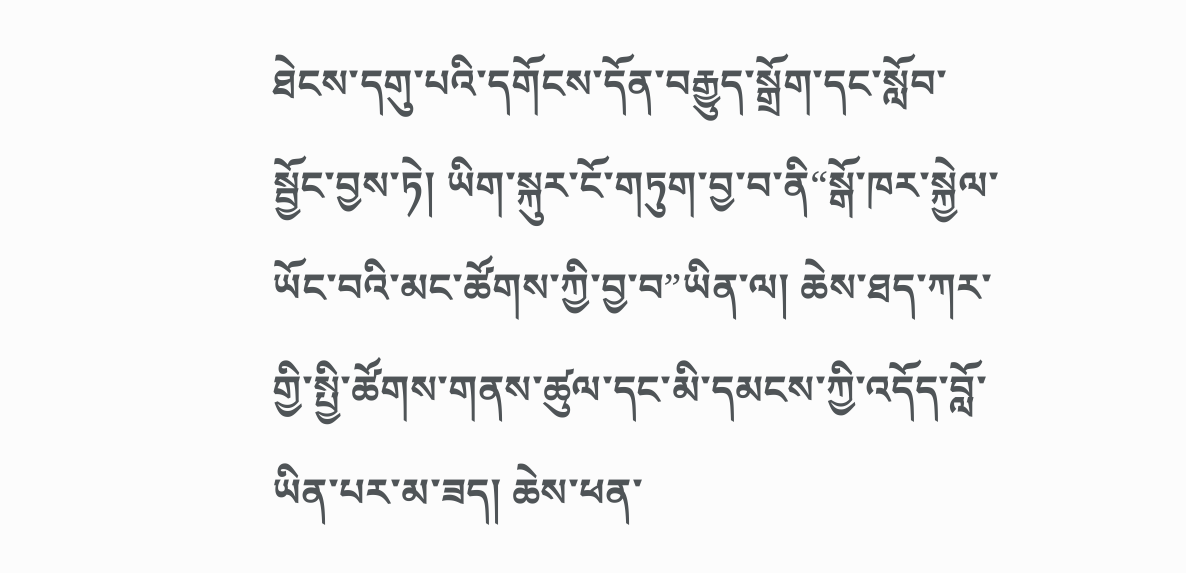ཐེངས་དགུ་པའི་དགོངས་དོན་བརྒྱུད་སྒྲོག་དང་སློབ་སྦྱོང་བྱས་ཏེ། ཡིག་སྐུར་ངོ་གཏུག་བྱ་བ་ནི“སྒོ་ཁར་སྐྱེལ་ཡོང་བའི་མང་ཚོགས་ཀྱི་བྱ་བ”ཡིན་ལ། ཆེས་ཐད་ཀར་གྱི་སྤྱི་ཚོགས་གནས་ཚུལ་དང་མི་དམངས་ཀྱི་འདོད་བློ་ཡིན་པར་མ་ཟད། ཆེས་ཕན་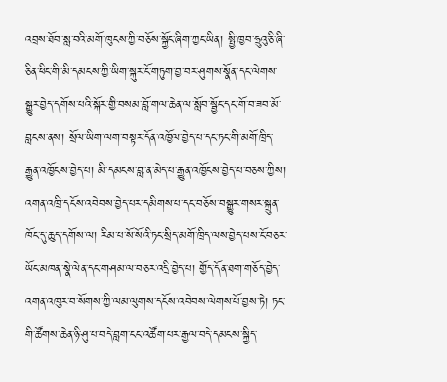འབྲས་ཐོབ་སླ་བའི་མགོ་ཁུངས་ཀྱི་བཅོས་སྐྱོང་ཞིག་ཀྱང་ཡིན། སྤྱི་ཁྱབ་ཧྲུའུ་ཅི་ཞི་ཅིན་ཕིང་གི་མི་དམངས་ཀྱི་ཡིག་སྐུར་ངོ་གཏུག་བྱ་བར་ཤུགས་སྣོན་དང་ལེགས་སྒྱུར་བྱེད་དགོས་པའི་སྐོར་གྱི་བསམ་བློ་གལ་ཆེན་ལ་སློབ་སྦྱོང་དང་གོ་བ་ཟབ་མོ་བླངས་ནས། སྲོལ་ཡིག་ལག་བསྟར་དོན་འཁྱོལ་བྱེད་པ་དང་ཏང་གི་མགོ་ཁྲིད་རྒྱུན་འཁྱོངས་བྱེད་པ། མི་དམངས་བླ་ན་མེད་པ་རྒྱུན་འཁྱོངས་བྱེད་པ་བཅས་ཀྱིས། འགན་འཁྲི་དངོས་འབེབས་བྱེད་པར་དམིགས་པ་དང་བཅོས་བསྒྱུར་གསར་སྐྲུན་ཁོང་དུ་ཆུད་དགོས་ལ། རིམ་པ་སོ་སོའི་ཏང་སྲིད་མགོ་ཁྲིད་ལས་བྱེད་པས་ངོ་བཅར་ཡོང་མཁན་སྣེ་ལེན་དང་གཤམ་ལ་བཅར་འདྲི་བྱེད་པ། གྱོད་དོན་ཐག་གཅོད་བྱེད་འགན་འཁུར་བ་སོགས་ཀྱི་ལམ་ལུགས་དངོས་འབེབས་ལེགས་པོ་བྱས་ཏེ། ཏང་གི་ཚོགས་ཆེན་ཉི་ཤུ་པ་བདེ་བླག་ངང་འཚོག་པར་རྒྱལ་བདེ་དམངས་སྐྱིད་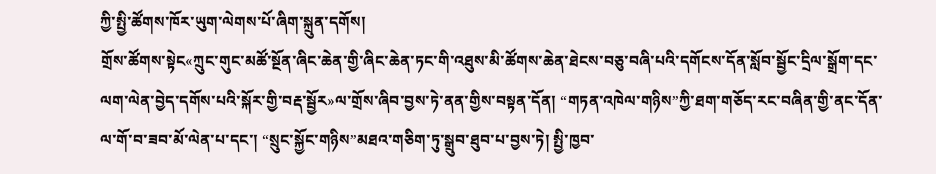ཀྱི་སྤྱི་ཚོགས་ཁོར་ཡུག་ལེགས་པོ་ཞིག་སྐྲུན་དགོས།
གྲོས་ཚོགས་སྟེང«ཀྲུང་གུང་མཚོ་སྔོན་ཞིང་ཆེན་གྱི་ཞིང་ཆེན་ཏང་གི་འཐུས་མི་ཚོགས་ཆེན་ཐེངས་བཅུ་བཞི་པའི་དགོངས་དོན་སློབ་སྦྱོང་དྲིལ་སྒྲོག་དང་ལག་ལེན་བྱེད་དགོས་པའི་སྐོར་གྱི་བརྡ་སྦྱོར»ལ་གྲོས་ཞིབ་བྱས་ཏེ་ནན་གྱིས་བསྟན་དོན། “གཏན་འཁེལ་གཉིས”ཀྱི་ཐག་གཅོད་རང་བཞིན་གྱི་ནང་དོན་ལ་གོ་བ་ཟབ་མོ་ལེན་པ་དང་། “སྲུང་སྐྱོང་གཉིས”མཐའ་གཅིག་ཏུ་སྒྲུབ་ཐུབ་པ་བྱས་ཏེ། སྤྱི་ཁྱབ་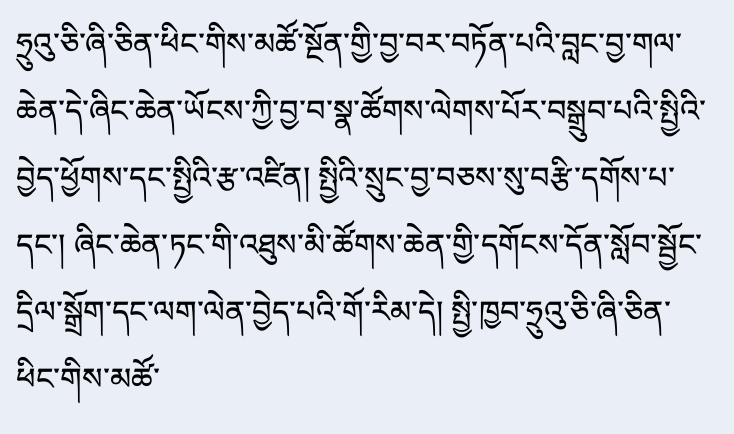ཧྲུའུ་ཅི་ཞི་ཅིན་ཕིང་གིས་མཚོ་སྔོན་གྱི་བྱ་བར་བཏོན་པའི་བླང་བྱ་གལ་ཆེན་དེ་ཞིང་ཆེན་ཡོངས་ཀྱི་བྱ་བ་སྣ་ཚོགས་ལེགས་པོར་བསྒྲུབ་པའི་སྤྱིའི་བྱེད་ཕྱོགས་དང་སྤྱིའི་རྩ་འཛིན། སྤྱིའི་སྲུང་བྱ་བཅས་སུ་བརྩི་དགོས་པ་དང་། ཞིང་ཆེན་ཏང་གི་འཐུས་མི་ཚོགས་ཆེན་གྱི་དགོངས་དོན་སློབ་སྦྱོང་དྲིལ་སྒྲོག་དང་ལག་ལེན་བྱེད་པའི་གོ་རིམ་དེ། སྤྱི་ཁྱབ་ཧྲུའུ་ཅི་ཞི་ཅིན་ཕིང་གིས་མཚོ་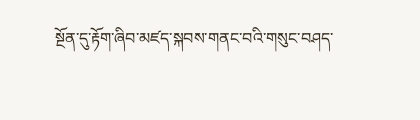སྔོན་དུ་རྟོག་ཞིབ་མཛད་སྐབས་གནང་བའི་གསུང་བཤད་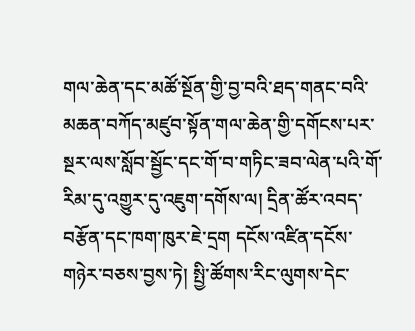གལ་ཆེན་དང་མཚོ་སྔོན་གྱི་བྱ་བའི་ཐད་གནང་བའི་མཆན་བཀོད་མཛུབ་སྟོན་གལ་ཆེན་གྱི་དགོངས་པར་སྔར་ལས་སློབ་སྦྱོང་དང་གོ་བ་གཏིང་ཟབ་ལེན་པའི་གོ་རིམ་དུ་འགྱུར་དུ་འཇུག་དགོས་ལ། དྲིན་ཚོར་འབད་བརྩོན་དང་ཁག་ཁུར་ཇེ་དྲག དངོས་འཛིན་དངོས་གཉེར་བཅས་བྱས་ཏེ། སྤྱི་ཚོགས་རིང་ལུགས་དེང་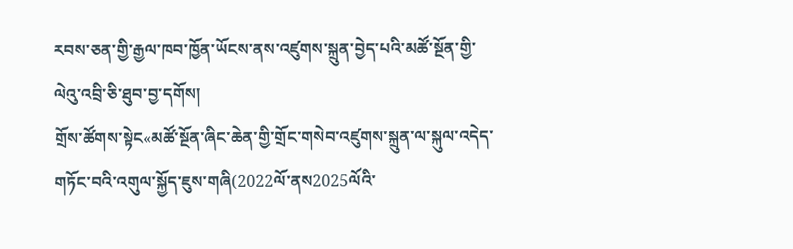རབས་ཅན་གྱི་རྒྱལ་ཁབ་ཁྱོན་ཡོངས་ནས་འཛུགས་སྐྲུན་བྱེད་པའི་མཚོ་སྔོན་གྱི་ལེའུ་འབྲི་ཅི་ཐུབ་བྱ་དགོས།
གྲོས་ཚོགས་སྟེང«མཚོ་སྔོན་ཞིང་ཆེན་གྱི་གྲོང་གསེབ་འཛུགས་སྐྲུན་ལ་སྐུལ་འདེད་གཏོང་བའི་འགུལ་སྐྱོད་ཇུས་གཞི(2022ལོ་ནས2025ལོའི་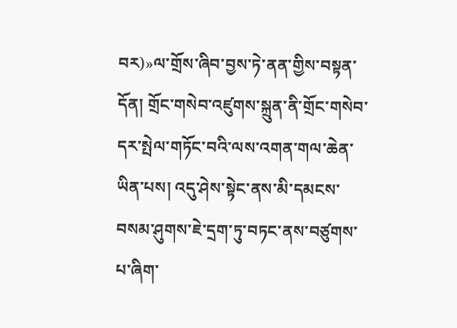བར)»ལ་གྲོས་ཞིབ་བྱས་ཏེ་ནན་གྱིས་བསྟན་དོན། གྲོང་གསེབ་འཛུགས་སྐྲུན་ནི་གྲོང་གསེབ་དར་སྤེལ་གཏོང་བའི་ལས་འགན་གལ་ཆེན་ཡིན་པས། འདུ་ཤེས་སྟེང་ནས་མི་དམངས་བསམ་ཤུགས་ཇེ་དྲག་ཏུ་བཏང་ནས་བཙུགས་པ་ཞིག་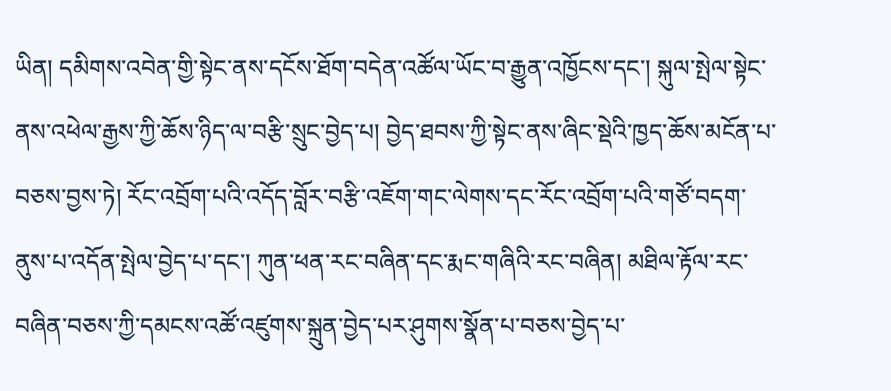ཡིན། དམིགས་འབེན་གྱི་སྟེང་ནས་དངོས་ཐོག་བདེན་འཚོལ་ཡོང་བ་རྒྱུན་འཁྱོངས་དང་། སྐུལ་སྤེལ་སྟེང་ནས་འཕེལ་རྒྱས་ཀྱི་ཆོས་ཉིད་ལ་བརྩི་སྲུང་བྱེད་པ། བྱེད་ཐབས་ཀྱི་སྟེང་ནས་ཞིང་སྡེའི་ཁྱད་ཆོས་མངོན་པ་བཅས་བྱས་ཏེ། རོང་འབྲོག་པའི་འདོད་བློར་བརྩི་འཇོག་གང་ལེགས་དང་རོང་འབྲོག་པའི་གཙོ་བདག་ནུས་པ་འདོན་སྤེལ་བྱེད་པ་དང་། ཀུན་ཕན་རང་བཞིན་དང་རྨང་གཞིའི་རང་བཞིན། མཐིལ་རྟོལ་རང་བཞིན་བཅས་ཀྱི་དམངས་འཚོ་འཛུགས་སྐྲུན་བྱེད་པར་ཤུགས་སྣོན་པ་བཅས་བྱེད་པ་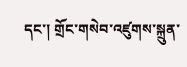དང་། གྲོང་གསེབ་འཛུགས་སྐྲུན་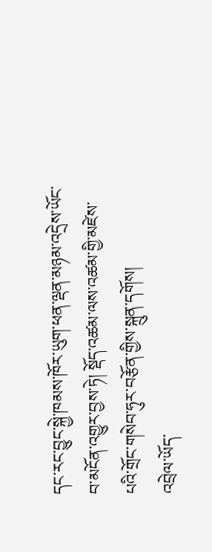དང་རང་བྱུང་སྐྱེ་ཁམས་ཁོར་ཡུག་ཕན་ལྡན་མཉམ་འདྲེས་ཡོང་བ་མངོན་འགྱུར་བྱས་ཏེ། སྡོད་འཚམ་ལས་འཚམ་གྱི་མཛེས་པའི་གྲོང་གསེབ་ཧུར་བརྩོན་གྱིས་སྐྲུན་དགོས།
འབྲེལ་ཡོད་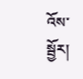འོས་སྦྱོར།